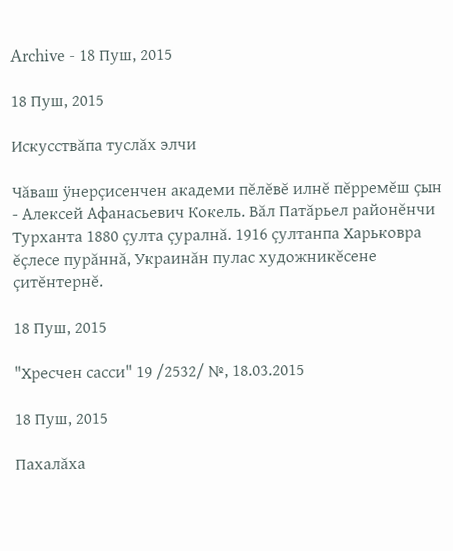Archive - 18 Пуш, 2015

18 Пуш, 2015

Искусствăпа туслăх элчи

Чăваш ÿнерçисенчен академи пĕлĕвĕ илнĕ пĕрремĕш çын - Алексей Афанасьевич Кокель. Вăл Патăрьел районĕнчи Турханта 1880 çулта çуралнă. 1916 çултанпа Харьковра ĕçлесе пурăннă, Украинăн пулас художникĕсене çитĕнтернĕ.

18 Пуш, 2015

"Хресчен сасси" 19 /2532/ №, 18.03.2015

18 Пуш, 2015

Пахалăха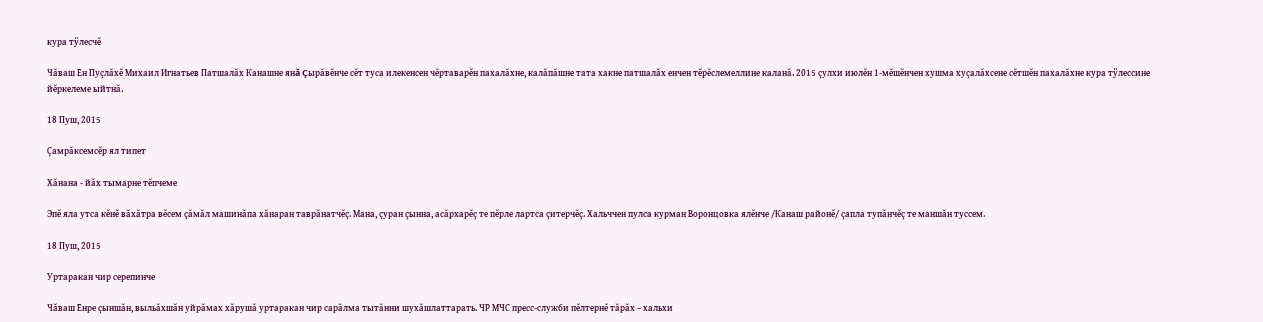кура тÿлесчĕ

Чăваш Ен Пуçлăхĕ Михаил Игнатьев Патшалăх Канашне янă Çырăвĕнче сĕт туса илекенсен чĕртаварĕн пахалăхне, калăпăшне тата хакне патшалăх енчен тĕрĕслемеллине каланă. 2015 çулхи июлĕн 1-мĕшĕнчен хушма хуçалăхсене сĕтшĕн пахалăхне кура тÿлессине йĕркелеме ыйтнă.

18 Пуш, 2015

Çамрăксемсĕр ял типет

Хăнана - йăх тымарне тĕпчеме

Эпĕ яла утса кĕнĕ вăхăтра вĕсем çăмăл машинăпа хăнаран таврăнатчĕç. Мана, çуран çынна, асăрхарĕç те пĕрле лартса çитерчĕç. Хальччен пулса курман Воронцовка ялĕнче /Канаш районĕ/ çапла тупăнчĕç те маншăн туссем.

18 Пуш, 2015

Уртаракан чир серепинче

Чăваш Енре çыншăн, выльăхшăн уйрăмах хăрушă уртаракан чир сарăлма тытăнни шухăшлаттарать. ЧР МЧС пресс-служби пĕлтернĕ тăрăх – хальхи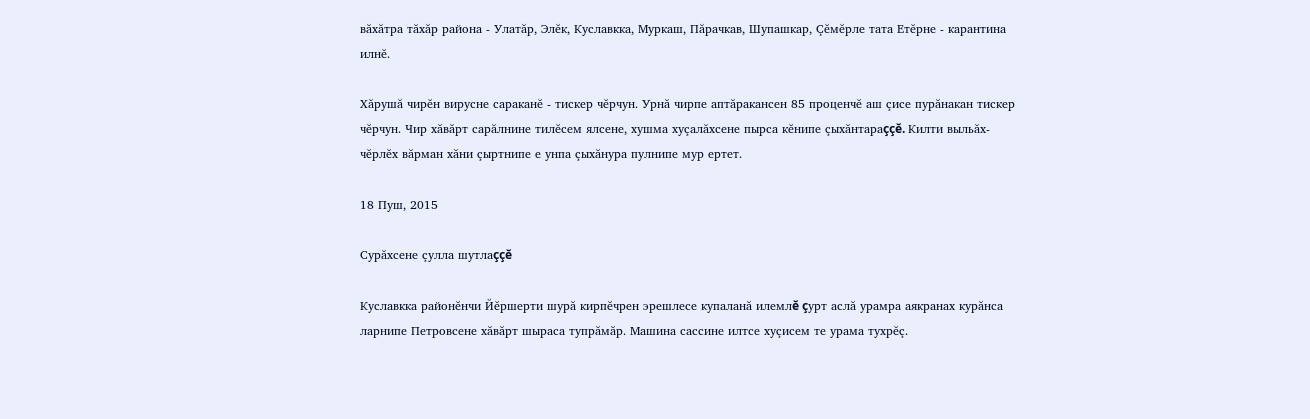вăхăтра тăхăр района - Улатăр, Элĕк, Куславкка, Муркаш, Пăрачкав, Шупашкар, Çĕмĕрле тата Етĕрне - карантина илнĕ.

Хăрушă чирĕн вирусне сараканĕ - тискер чĕрчун. Урнă чирпе аптăракансен 85 проценчĕ аш çисе пурăнакан тискер чĕрчун. Чир хăвăрт сарăлнине тилĕсем ялсене, хушма хуçалăхсене пырса кĕнипе çыхăнтараççĕ. Килти выльăх-чĕрлĕх вăрман хăни çыртнипе е унпа çыхăнура пулнипе мур ертет.

18 Пуш, 2015

Сурăхсене çулла шутлаççĕ

Куславкка районĕнчи Йĕршерти шурă кирпĕчрен эрешлесе купаланă илемлĕ çурт аслă урамра аякранах курăнса ларнипе Петровсене хăвăрт шыраса тупрăмăр. Машина сассине илтсе хуçисем те урама тухрĕç.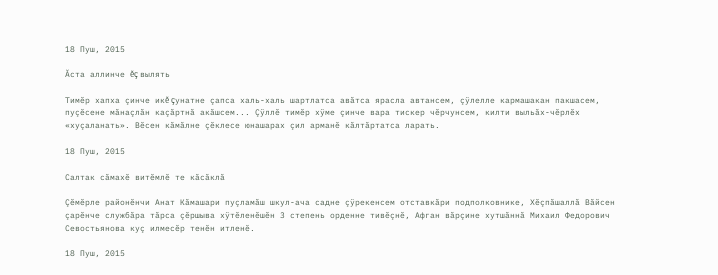18 Пуш, 2015

Ăста аллинче ĕç вылять

Тимĕр хапха çинче икĕ çунатне çапса халь-халь шартлатса авăтса ярасла автансем, çÿлелле кармашакан пакшасем, пуçĕсене мăнаçлăн каçăртнă акăшсем... Çÿллĕ тимĕр хÿме çинче вара тискер чĕрчунсем, килти выльăх-чĕрлĕх «хуçаланать». Вĕсен кăмăлне çĕклесе юнашарах çил арманĕ кăлтăртатса ларать.

18 Пуш, 2015

Салтак сăмахĕ витĕмлĕ те кăсăклă

Çĕмĕрле районĕнчи Анат Кăмашари пуçламăш шкул-ача садне çÿрекенсем отставкăри подполковнике, Хĕçпăшаллă Вăйсен çарĕнче службăра тăрса çĕршыва хÿтĕленĕшĕн 3 степень орденне тивĕçнĕ, Афган вăрçине хутшăннă Михаил Федорович Севостьянова куç илмесĕр тенĕн итленĕ.

18 Пуш, 2015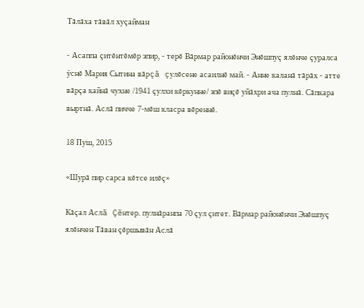Тăлăха тăвăл хуçайман

- Асаппа çитĕнтĕмĕр эпир, - терĕ Вăрмар районĕнчи Энĕшпуç ялĕнче çуралса ÿснĕ Мария Сытина вăрçă çулĕсене асаилнĕ май. - Анне каланă тăрăх - атте вăрçа кайнă чухне /1941 çулхи кĕркунне/ эпĕ виçĕ уйăхри ача пулнă. Сăпкара выртнă. Аслă пичче 7-мĕш класра вĕреннĕ.

18 Пуш, 2015

«Шурă пир сарса кĕтсе илĕç»

Кăçал Аслă Çĕнтер. пулнăранпа 70 çул çитет. Вăрмар районĕнчи Энĕшпуç ялĕнчен Тăван çĕршывăн Аслă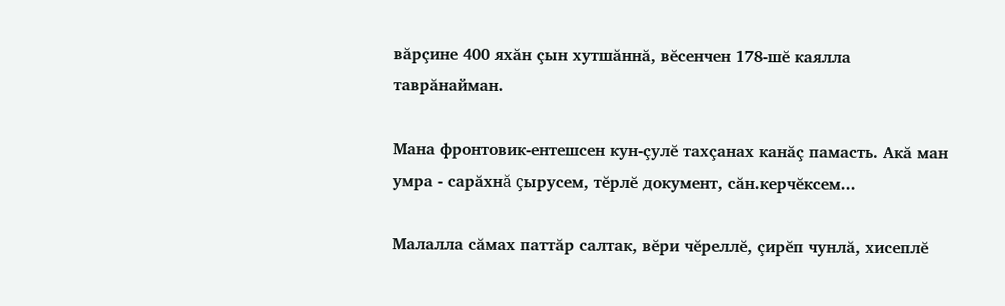вăрçине 400 яхăн çын хутшăннă, вĕсенчен 178-шĕ каялла таврăнайман.

Мана фронтовик-ентешсен кун-çулĕ тахçанах канăç памасть. Акă ман умра - сарăхнă çырусем, тĕрлĕ документ, сăн.керчĕксем...

Малалла сăмах паттăр салтак, вĕри чĕреллĕ, çирĕп чунлă, хисеплĕ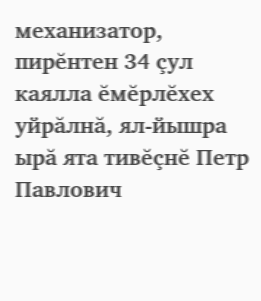механизатор, пирĕнтен 34 çул каялла ĕмĕрлĕхех уйрăлнă, ял-йышра ырă ята тивĕçнĕ Петр Павлович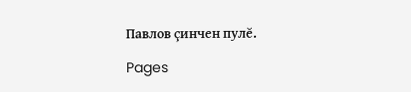Павлов çинчен пулĕ.

Pages